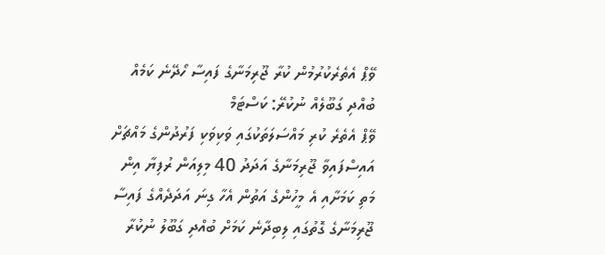ވޭޕް އެތެރެކުރުމުން ކުރާ ޖޫރިމަނާގެ ފައިސާ ހޯދޭނެ ކަމެއް ބުއްދި ގަބޫލެއް ނުކުރޭ: ކަސްޓަމް
ވޭޕް އެތެރެ ކުރި މައްސަލަތަކުގައި ވަކިވަކި ފަރުދުންގެ މައްޗަށް އައިސްފައިވާ ޖޫރިމަނާގެ އަދަދު 40 މިލިއަން ރުފިޔާ އިން މަތި ކަމަށާއި އެ މީހުންގެ އަތުން އެހާ ގިނަ އަދަދެއްގެ ފައިސާ ޖޫރިމަނާގެ ގޮތުގައި ލިބިދާނެ ކަމަށް ބުއްދި ގަބޫލު ނުކުރާ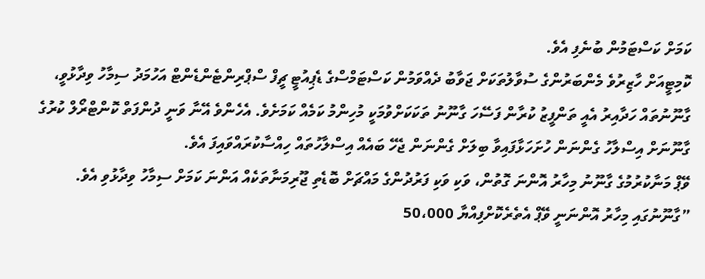ކަމަށް ކަސްޓަމުން ބުނެފި އެވެ.
ކޮމިޓީއަށް ހާޒިރުވެ މެންބަރުންގެ ސުވާލުތަކަށް ޖަވާބު ދެއްވަމުން ކަސްޓަމްސްގެ ޑެޕިއުޓީ ޗީފް ސްޕްރިންޓެންޑެންޓް އަހުމަދު ސިމާހު ވިދާޅުވީ، ގާނޫނުތައް ހަދާއިރު އެއީ ތަންފީޒު ކުރާން ފަސޭހަ ގާނޫނު ތަކަކަށްވުމަކީ މުހިންމު ކަމެއް ކަމަށެވެ. އެހެންވެ އޭނާ ވަނީ ދުންފަތް ކޮންޓްރޯލް ކުރުގެ ގާނޫނަށް އިސްލާހު ގެންނަން ހުށަހަޅާފައިވާ ބިލަށް ގެންނަން ޖެހޭ ބައެއް އިސްލާހުތައް ހިއްސާކުރައްވައިފަ އެވެ.
ވޭޕް މަނާކުރުމުގެ ގާނޫނު މިހާރު އޮންނަ ގޮތުން، ވަކި ވަކި ފަރުދުންގެ މައްޗަށް ބޮޑެތި ޖޫރިމަނާތަކެއް އަންނަ ކަމަށް ސިމާހު ވިދާޅުވި އެވެ.
”ގާނޫނުގައި މިހާރު އޮންނަނީ ވޭޕް އެތެރެކޮށްފިއްޔާ 50،000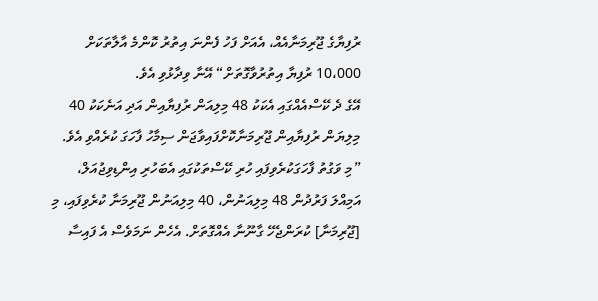ރުފިޔާގެ ޖޫރިމަނާއެއް، އެއަށް ފަހު ފެންނަ އިތުރު ކޮންމެ އާލާތަކަށް 10،000 ރުފިޔާ އިތުރުވާގޮތަށް“ އޭނާ ވިދާޅުވި އެވެ.
އޭގެ ދެ ކޭސްއެއްގައި އެކަކު 48 މިލިއަން ރުފިޔާއިން އަދި އަނެކަކު 40 މިލިޔަން ރުފިޔާއިން ޖޫރިމަނާކޮށްފައިވާޖަން ސިމާހު ފާހަގަ ކުރެއްވި އެވެ.
”މި ވަގުތު ފާހަގަކުރެވިފައި ހުރި ކޭސްތަކުގައި އެބަހުރި އިންޑިވިޖުއަލް، އަމިއްލަ ފަރުދުން 48 މިލިއަނުން، 40 މިލިއަނުން ޖޫރިމަނާ ކުރެވިފައި، މި [ޖޫރިމަނާ] ކުރަންޖެހޭ ގާނޫނާ އެއްގޮތަށް. އެހެން ނަމަވެސް އެ ފައިސާ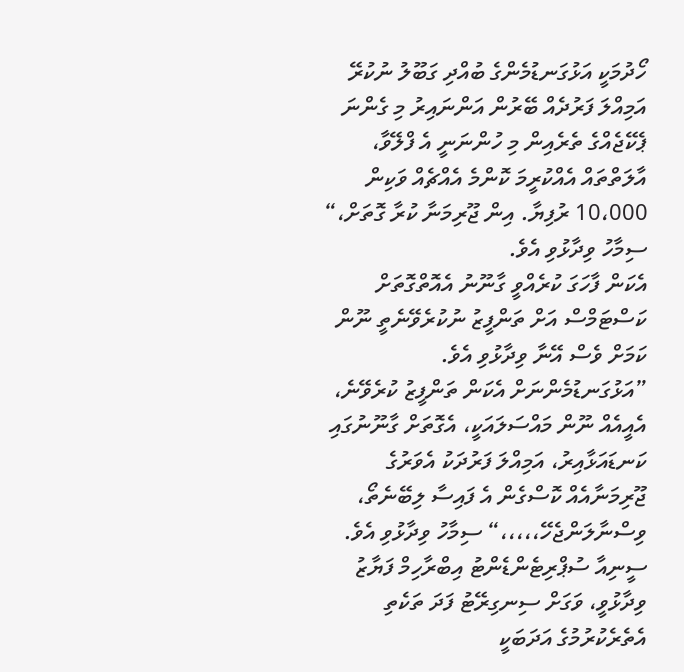ހޯދުމަކީ އަޅުގަނޑުމެންގެ ބުއްދި ގަބޫލު ނުކުރޭ އަމިއްލަ ފަރުދެއް ބޭރުން އަންނައިރު މި ގެންނަ ޕެކޭޖެއްގެ ތެރެއިން މި ހުންނަނީ އެ ފްލޭވާ، އާލަތްތައް އެއްކުރީމަ ކޮންމެ އެއްޗެއް ވަކިން 10،000 ރުފިޔާ. އިން ޖޫރިމަނާ ކުރާ ގޮތަށް،“ ސިމާހު ވިދާޅުވި އެވެ.
އެކަން ފާހަގަ ކުރެއްވީ ގާނޫނު އެއޮތްގޮތަށް ކަސްޓަމްސް އަށް ތަންފީޒު ނުކުރެވޭނެތީ ނޫން ކަމަށް ވެސް އޭނާ ވިދާޅުވި އެވެ.
”އަޅުގަނޑުމެންނަށް އެކަން ތަންފީޒު ކުރެވޭނެ، އެއީއެއް ނޫން މައްސަލައަކީ، އެގޮތަށް ގާނޫނުގައި ކަނޑައަޅާއިރު، އަމިއްލަ ފަރުދަކު އެވަރުގެ ޖޫރިމަނާއެއް ކޮސްގެން އެ ފައިސާ ލިބޭނެތޯ، ވިސްނާލަންޖެހޭ،،،،،“ ސިމާހު ވިދާޅުވި އެވެ.
ސީނިއާ ސުޕްރިޓެންޑެންޓު އިބްރާހިމް ފަޔާޒު ވިދާޅުވީ، ވަގަށް ސިނގިރޭޓު ފަދަ ތަކެތި އެތެރެކުރުމުގެ އަދަބަކީ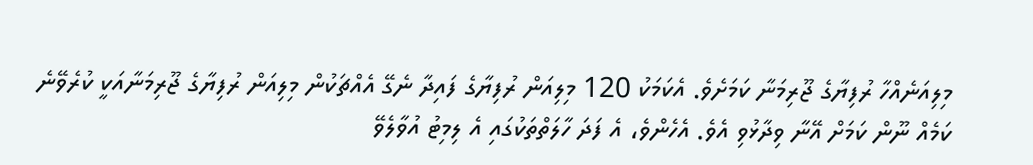މިލިއަނެއްހާ ރުފިޔާގެ ޖޫރިމަނާ ކަމަށެވެ. އެކަމަކު 120 މިލިއަން ރުފިޔާގެ ފައިދާ ނެގޭ އެއްޗަކުން މިލިއަން ރުފިޔާގެ ޖޫރިމަނާއަކީ ކުރެވޭނެ ކަމެއް ނޫން ކަމަށް އޭނާ ވިދާޅުވި އެވެ. އެހެންވެ، އެ ފަދަ ހާލަތްތަކުގައި އެ ލިމިޓު އުވާލެވޭ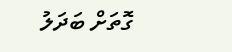ގޮތަށް ބަދަލު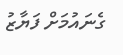ގެނައުމަށް ފަޔާޒު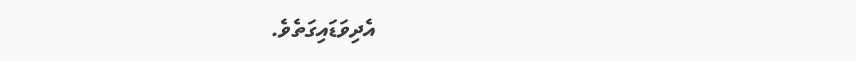އެދިވަޑައިގަތެވެ.